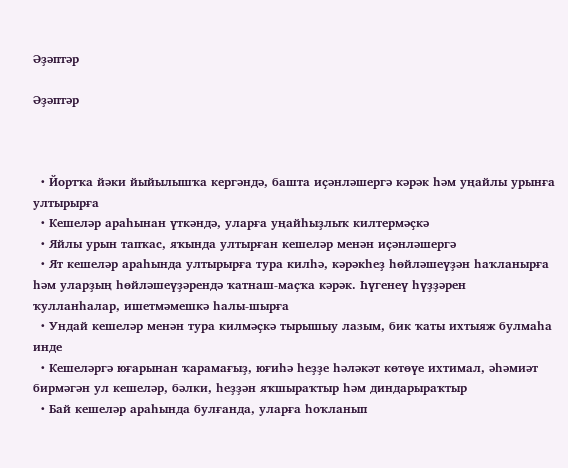Әҙәптәр

Әҙәптәр



  • Йортҡа йәки йыйылышҡа кергәндә, башта иҫәнләшергә кәрәк һәм уңайлы урынға ултырырға
  • Кешеләр араһынан үткәндә, уларға уңайһыҙлыҡ килтермәҫкә
  • Яйлы урын тапҡас, яҡында ултырған кешеләр менән иҫәнләшергә
  • Ят кешеләр араһында ултырырға тура килһә, кәрәкһеҙ һөйләшеүҙән һаҡланырға һәм уларҙың һөйләшеүҙәрендә ҡатнаш-маҫҡа кәрәк. Һүгенеү һүҙҙәрен ҡулланһалар, ишетмәмешкә һалы-шырға
  • Ундай кешеләр менән тура килмәҫкә тырышыу лазым, бик ҡаты ихтыяж булмаһа инде
  • Кешеләргә юғарынан ҡарамағыҙ, юғиһә һеҙҙе һәләкәт көтөүе ихтимал, әһәмиәт бирмәгән ул кешеләр, бәлки, һеҙҙән яҡшыраҡтыр һәм диндарыраҡтыр
  • Бай кешеләр араһында булғанда, уларға һоҡланып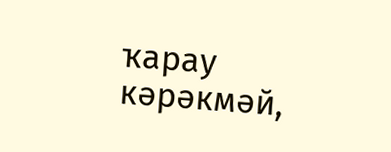ҡарау кәрәкмәй,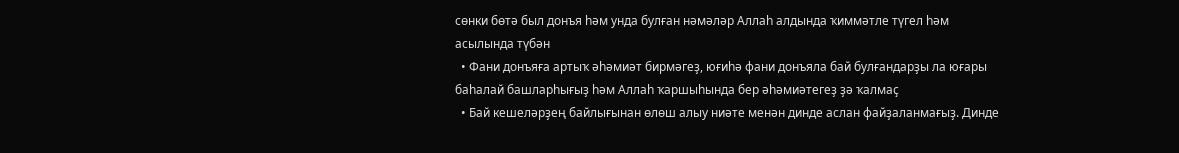сөнки бөтә был донъя һәм унда булған нәмәләр Аллаһ алдында ҡиммәтле түгел һәм асылында түбән
  • Фани донъяға артыҡ әһәмиәт бирмәгеҙ, юғиһә фани донъяла бай булғандарҙы ла юғары баһалай башларһығыҙ һәм Аллаһ ҡаршыһында бер әһәмиәтегеҙ ҙә ҡалмаҫ
  • Бай кешеләрҙең байлығынан өлөш алыу ниәте менән динде аслан файҙаланмағыҙ. Динде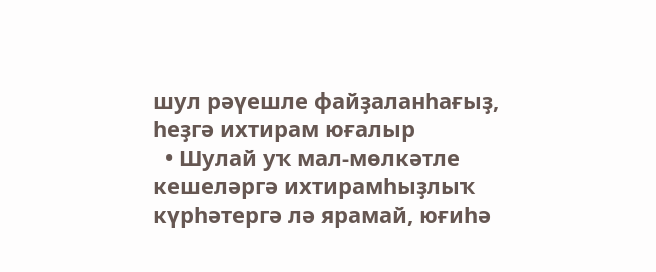шул рәүешле файҙаланһағыҙ, һеҙгә ихтирам юғалыр
  • Шулай уҡ мал-мөлкәтле кешеләргә ихтирамһыҙлыҡ күрһәтергә лә ярамай, юғиһә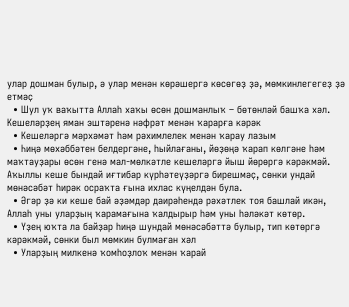улар дошман булыр, ә улар менән көрәшергә көсөгөҙ ҙә, мөмкинлегегеҙ ҙә етмәҫ
  • Шул уҡ ваҡытта Аллаһ хаҡы өсөн дошманлыҡ – бөтөнләй башҡа хәл. Кешеләрҙең яман эштәренә нәфрәт менән ҡарарға кәрәк
  • Кешеләргә мәрхәмәт һәм рәхимлелек менән ҡарау лазым
  • Һиңә мөхәббәтен белдергәне, һыйлағаны, йөҙөңә ҡарап көлгәне һәм маҡтауҙары өсөн генә мал-мөлкәтле кешеләргә йыш йөрөргә кәрәкмәй. Аҡыллы кеше бындай иғтибар күрһәтеүҙәргә бирешмәҫ, сөнки ундай мөнәсәбәт һирәк осраҡта ғына ихлас күңелдән була.
  • Әгәр ҙә ки кеше бай әҙәмдәр даирәһендә рәхәтлек тоя башлай икән, Аллаһ уны уларҙың ҡарамағына ҡалдырыр һәм уны һәләкәт көтөр.
  • Үҙең юҡта ла байҙар һиңә шундай мөнәсәбәттә булыр, тип көтөргә кәрәкмәй, сөнки был мөмкин булмаған хәл
  • Уларҙың милкенә ҡомһоҙлоҡ менән ҡарай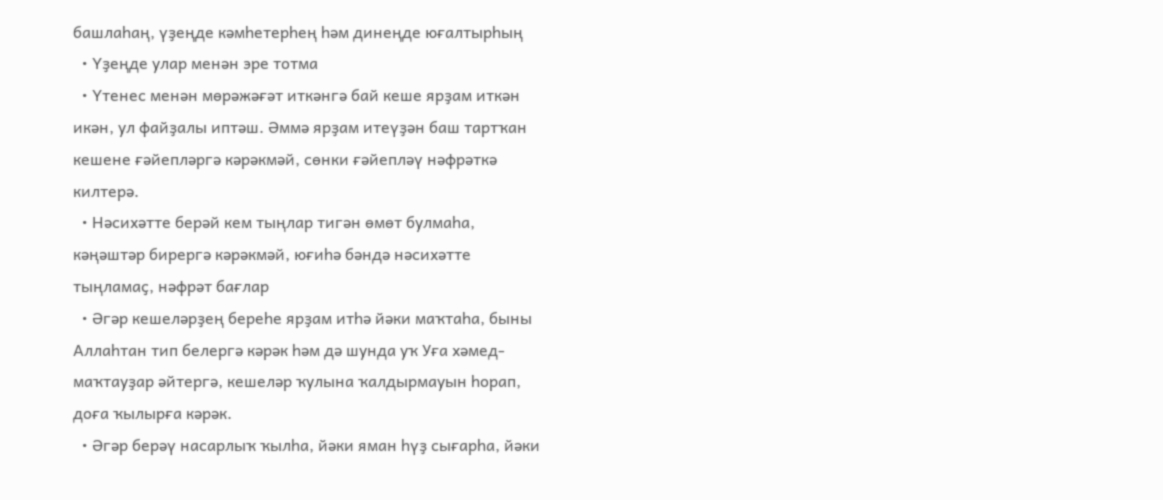башлаһаң, үҙеңде кәмһетерһең һәм динеңде юғалтырһың
  • Үҙеңде улар менән эре тотма
  • Үтенес менән мөрәжәғәт иткәнгә бай кеше ярҙам иткән икән, ул файҙалы иптәш. Әммә ярҙам итеүҙән баш тартҡан кешене ғәйепләргә кәрәкмәй, сөнки ғәйепләү нәфрәткә килтерә.
  • Нәсихәтте берәй кем тыңлар тигән өмөт булмаһа, кәңәштәр бирергә кәрәкмәй, юғиһә бәндә нәсихәтте тыңламаҫ, нәфрәт бағлар
  • Әгәр кешеләрҙең береһе ярҙам итһә йәки маҡтаһа, быны Аллаһтан тип белергә кәрәк һәм дә шунда уҡ Уға хәмед-маҡтауҙар әйтергә, кешеләр ҡулына ҡалдырмауын һорап, доға ҡылырға кәрәк.
  • Әгәр берәү насарлыҡ ҡылһа, йәки яман һүҙ сығарһа, йәки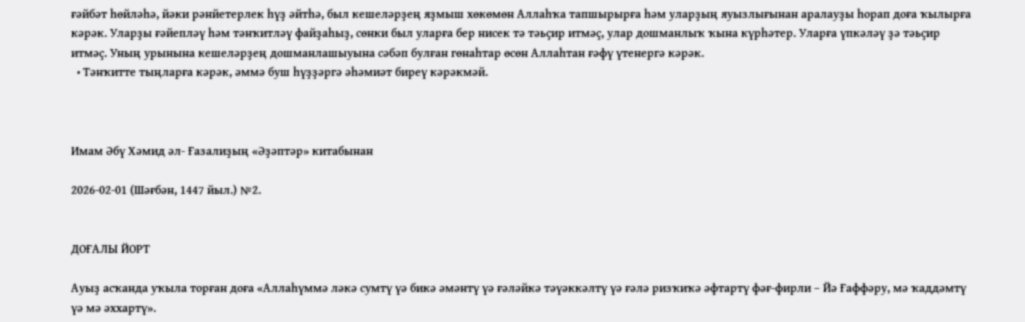ғәйбәт һөйләһә, йәки рәнйетерлек һүҙ әйтһә, был кешеләрҙең яҙмыш хөкөмөн Аллаһҡа тапшырырға һәм уларҙың яуызлығынан аралауҙы һорап доға ҡылырға кәрәк. Уларҙы ғәйепләү һәм тәнҡитләү файҙаһыҙ, сөнки был уларға бер нисек тә тәьҫир итмәҫ, улар дошманлыҡ ҡына күрһәтер. Уларға үпкәләү ҙә тәьҫир итмәҫ. Уның урынына кешеләрҙең дошманлашыуына сәбәп булған гөнаһтар өсөн Аллаһтан ғәфү үтенергә кәрәк.
  • Тәнҡитте тыңларға кәрәк, әммә буш һүҙҙәргә әһәмиәт биреү кәрәкмәй.



Имам Әбү Хәмид әл- Ғазалиҙың «Әҙәптәр» китабынан

2026-02-01 (Шәғбән, 1447 йыл.) №2.


ДОҒАЛЫ ЙОРТ

Ауыҙ асҡанда уҡыла торған доға «Аллаһүммә ләкә сумтү үә бикә әмәнтү үә ғәләйкә тәүәккәлтү үә ғәлә ризҡиҡә әфтартү фәғ-фирли – Йә Ғаффәру, мә ҡаддәмтү үә мә әххартү».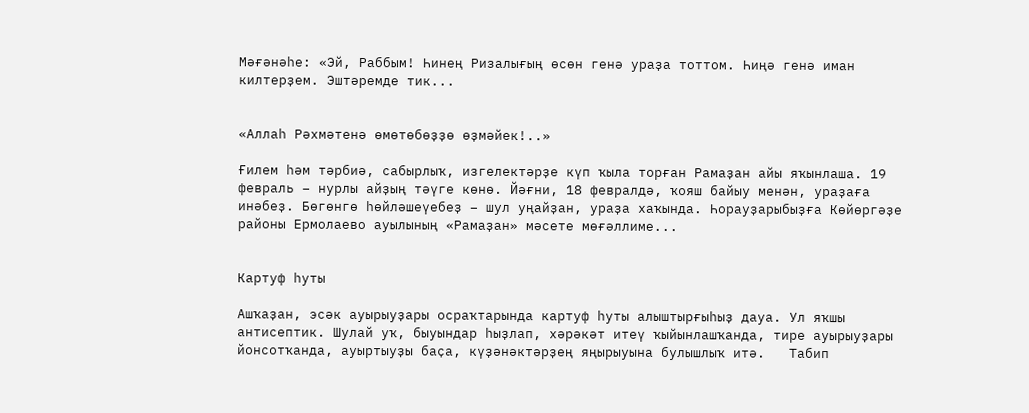Мәғәнәһе: «Эй, Раббым! Һинең Ризалығың өсөн генә ураҙа тоттом. Һиңә генә иман килтерҙем. Эштәремде тик...


«Аллаһ Рәхмәтенә өмөтөбөҙҙө өҙмәйек!..»

Ғилем һәм тәрбиә, сабырлыҡ, изгелектәрҙе күп ҡыла торған Рамаҙан айы яҡынлаша. 19 февраль – нурлы айҙың тәүге көнө. Йәғни, 18 февралдә, ҡояш байыу менән, ураҙаға инәбеҙ. Бөгөнгө һөйләшеүебеҙ − шул уңайҙан, ураҙа хаҡында. Һорауҙарыбыҙға Көйөргәҙе районы Ермолаево ауылының «Рамаҙан» мәсете мөғәллиме...


Картуф һуты

Ашҡаҙан, эсәк ауырыуҙары осраҡтарында картуф һуты алыштырғыһыҙ дауа. Ул яҡшы антисептик. Шулай уҡ, быуындар һыҙлап, хәрәкәт итеү ҡыйынлашҡанда, тире ауырыуҙары йонсотҡанда, ауыртыуҙы баҫа, күҙәнәктәрҙең яңырыуына булышлыҡ итә.   Табип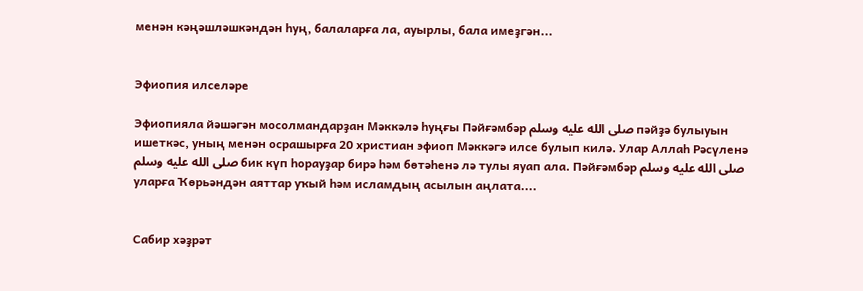менән кәңәшләшкәндән һуң, балаларға ла, ауырлы, бала имеҙгән...


Эфиопия илселәре

Эфиопияла йәшәгән мосолмандарҙан Мәккәлә һуңғы Пәйғәмбәр صلى الله عليه وسلم пәйҙә булыуын ишеткәс, уның менән осрашырға 20 христиан эфиоп Мәккәгә илсе булып килә. Улар Аллаһ Рәсүленә صلى الله عليه وسلم бик күп һорауҙар бирә һәм бөтәһенә лә тулы яуап ала. Пәйғәмбәр صلى الله عليه وسلم уларға Ҡөрьәндән аяттар уҡый һәм исламдың асылын аңлата....


Сабир хәҙрәт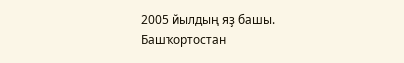2005 йылдың яҙ башы. Башҡортостан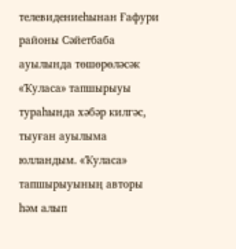телевидениеһынан Ғафури районы Сәйетбаба ауылында төшөрөләсәк «Ҡуласа» тапшырыуы тураһында хәбәр килгәс, тыуған ауылыма юлландым. «Ҡуласа» тапшырыуының авторы һәм алып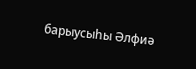барыусыһы Әлфиә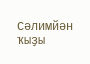Сәлимйән ҡыҙы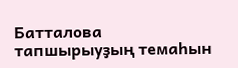Батталова тапшырыуҙың темаһын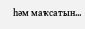һәм маҡсатын...